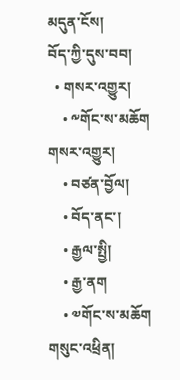མདུན་ངོས།
བོད་ཀྱི་དུས་བབ།
  • གསར་འགྱུར།
    • ༸གོང་ས་མཆོག གསར་འགྱུར།
    • བཙན་བྱོལ།
    • བོད་ནང་།
    • རྒྱལ་སྤྱི།
    • རྒྱ་ནག
    • ༧གོང་ས་མཆོག གསུང་འཕྲིན།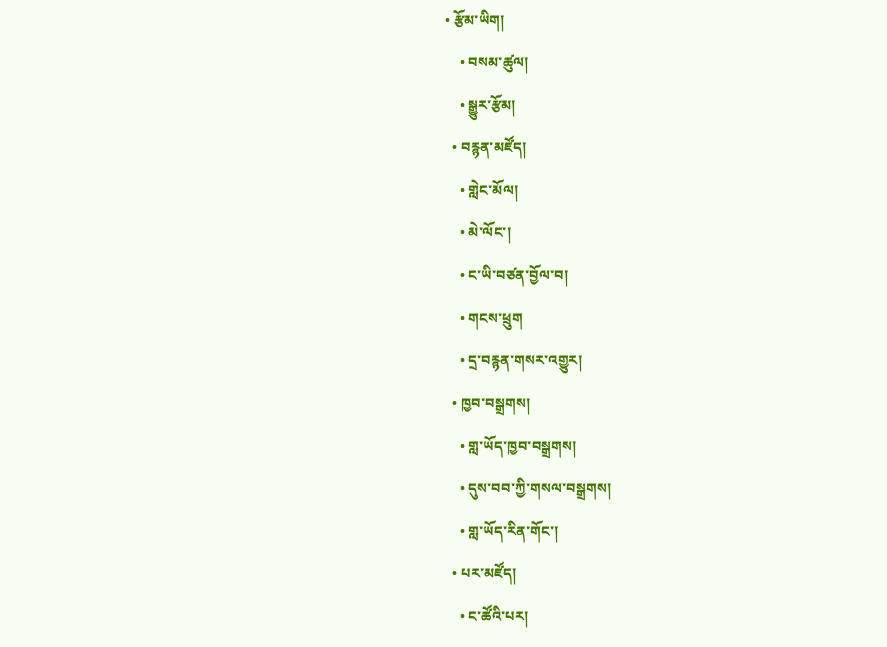• རྩོམ་ཡིག།
    • བསམ་ཚུལ།
    • སྒྱུར་རྩོམ།
  • བརྙན་མཛོད།
    • གླེང་མོལ།
    • མེ་ལོང་།
    • ང་ཡི་བཙན་བྱོལ་བ།
    • གངས་ཕྲུག
    • དྲ་བརྙན་གསར་འགྱུར།
  • ཁྱབ་བསྒྲགས།
    • གླ་ཡོད་ཁྱབ་བསྒྲགས།
    • དུས་བབ་ཀྱི་གསལ་བསྒྲགས།
    • གླ་ཡོད་རིན་གོང་།
  • པར་མཛོད།
    • ང་ཚོའི་པར།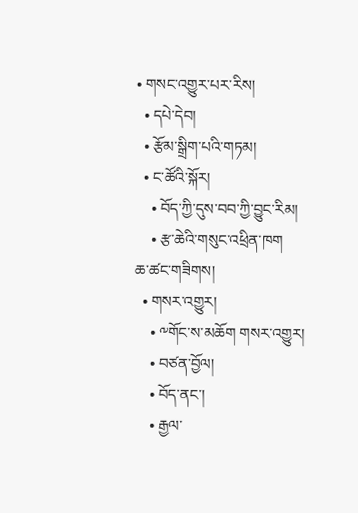• གསང་འགྱུར་པར་རིས།
  • དཔེ་དེབ།
  • རྩོམ་སྒྲིག་པའི་གཏམ།
  • ང་ཚོའི་སྐོར།
    • བོད་ཀྱི་དུས་བབ་ཀྱི་བྱུང་རིམ།
    • རྩ་ཆེའི་གསུང་འཕྲིན་ཁག
ཆ་ཚང་གཟིགས།
  • གསར་འགྱུར།
    • ༸གོང་ས་མཆོག གསར་འགྱུར།
    • བཙན་བྱོལ།
    • བོད་ནང་།
    • རྒྱལ་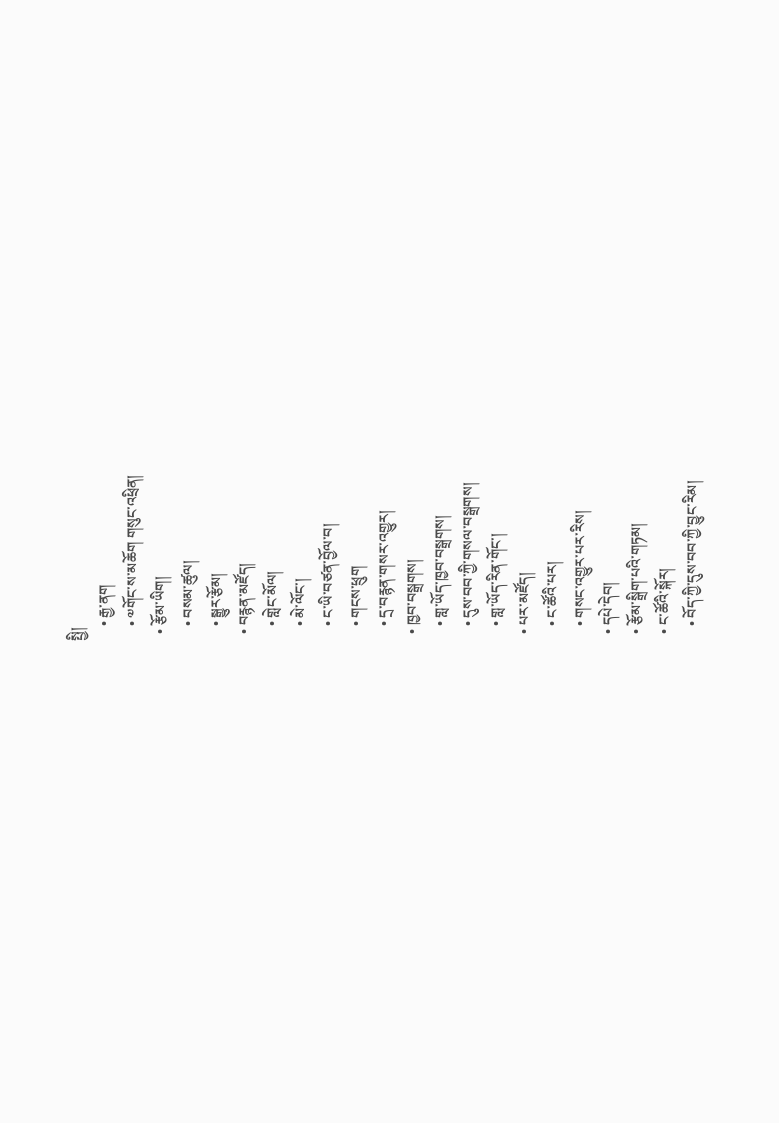སྤྱི།
    • རྒྱ་ནག
    • ༧གོང་ས་མཆོག གསུང་འཕྲིན།
  • རྩོམ་ཡིག།
    • བསམ་ཚུལ།
    • སྒྱུར་རྩོམ།
  • བརྙན་མཛོད།
    • གླེང་མོལ།
    • མེ་ལོང་།
    • ང་ཡི་བཙན་བྱོལ་བ།
    • གངས་ཕྲུག
    • དྲ་བརྙན་གསར་འགྱུར།
  • ཁྱབ་བསྒྲགས།
    • གླ་ཡོད་ཁྱབ་བསྒྲགས།
    • དུས་བབ་ཀྱི་གསལ་བསྒྲགས།
    • གླ་ཡོད་རིན་གོང་།
  • པར་མཛོད།
    • ང་ཚོའི་པར།
    • གསང་འགྱུར་པར་རིས།
  • དཔེ་དེབ།
  • རྩོམ་སྒྲིག་པའི་གཏམ།
  • ང་ཚོའི་སྐོར།
    • བོད་ཀྱི་དུས་བབ་ཀྱི་བྱུང་རིམ།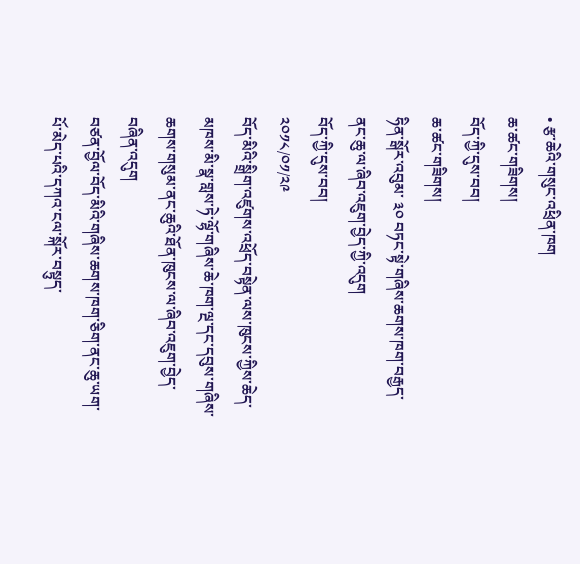• རྩ་ཆེའི་གསུང་འཕྲིན་ཁག
ཆ་ཚང་གཟིགས།
བོད་ཀྱི་དུས་བབ།
ཆ་ཚང་གཟིགས།
ཧིན་སྒོར་འབུམ་ ༣༠ བཏང་སྟེ་གཞིས་ཆགས་ཁག་བརྒྱད་ནང་ཆུ་ལ་ཞིབ་འཇུག་བྱེད་ཀྱི་འདུག
བོད་ཀྱི་དུས་བབ།
༢༠༡༨/༠༡/༢༩
བོད་མིའི་སྒྲིག་འཛུགས་འཕྲོད་བསྟེན་ལས་ཁུངས་ཀྱིས་ཆེད་མཁས་མི་སྣ་གླས་ཏེ་ལྷོ་གཞིས་ཆེ་ཁག་ལྔ་དང་དབུས་གཞིས་ཆགས་གསུམ་ནང་ཆུའི་ཐོན་ཁུངས་ལ་ཞིབ་འཇུག་བྱེད་བཞིན་འདུག
བཙན་བྱོལ་བོད་མིའི་གཞིས་ཆགས་ཁག་ཅིག་ནང་ཆུ་ཡག་པོ་མེད་པའི་དཀའ་ངལ་སྐོར་བསྟུད་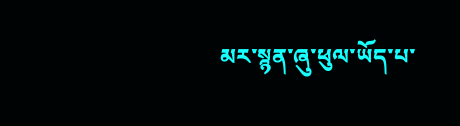མར་སྙན་ཞུ་ཕུལ་ཡོད་པ་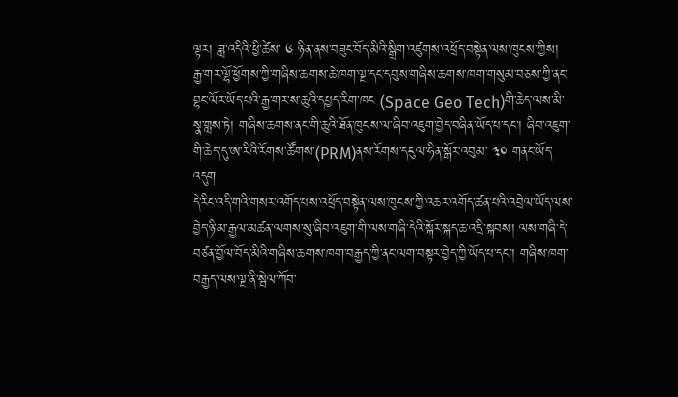ལྟར། ཟླ་འདིའི་ཕྱི་ཚེས་ ༦ ཉིན་ནས་བཟུང་བོད་མིའི་སྒྲིག་འཛུགས་འཕྲོད་བསྟེན་ལས་ཁུངས་ཀྱིས། རྒྱ་གར་ལྷོ་ཕྱོགས་ཀྱི་གཞིས་ཆགས་ཆེ་ཁག་ལྔ་དང་དབུས་གཞིས་ཆགས་ཁག་གསུམ་བཅས་ཀྱི་ནང་བྷང་ལོར་ཡོད་པའི་རྒྱ་གར་ས་ཆུའི་དཔྱད་རིག་ཁང (Space Geo Tech)གི་ཆེད་ལས་མི་སྣ་གླས་ཏེ། གཞིས་ཆགས་ནང་གི་ཆུའི་ཐོན་ཁུངས་ལ་ཞིབ་འཇུག་བྱེད་བཞིན་ཡོད་པ་དང་། ཞིབ་འཇུག་གི་ཆེད་དུ་ཨ་རིའི་རོགས་ཚོགས་(PRM)ནས་རོགས་དངུལ་ཧིན་སྒོར་འབུམ་ ༣༠ གནང་ཡོད་འདུག
དེ་རིང་འདི་གའི་གསར་འགོད་པས་འཕྲོད་བསྟེན་ལས་ཁུངས་ཀྱི་འཆར་འགོད་ཚན་པའི་འབྲེལ་ཡོད་ལས་བྱེད་ཉི་མ་རྒྱལ་མཚན་ལགས་སུ་ཞིབ་འཇུག་གི་ལས་གཞི་དེའི་སྐོར་སྐད་ཆ་འདྲི་སྐབས། ལས་གཞི་དེ་བཙན་བྱོལ་བོད་མིའི་གཞིས་ཆགས་ཁག་བརྒྱད་ཀྱི་ནང་ལག་བསྟར་བྱེད་ཀྱི་ཡོད་པ་དང་། གཞིས་ཁག་བརྒྱད་ལས་ལྔ་ནི་སྦེལ་ཀོབ་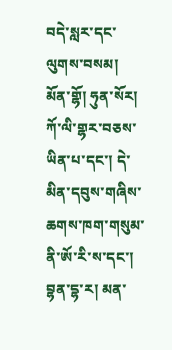བདེ་སླར་དང་ལུགས་བསམ།  མོན་གྷོ། ཧུན་སོར།  ཀོ་ལི་གྷར་བཅས་ཡིན་པ་དང་། དེ་མིན་དབུས་གཞིས་ཆགས་ཁག་གསུམ་ནི་ཨོ་རི་ས་དང་། བྷན་དྷ་ར། མན་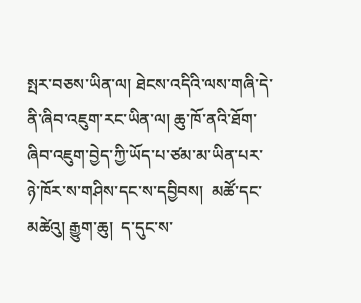སྤར་བཅས་ཡིན་ལ། ཐེངས་འདིའི་ལས་གཞི་དེ་ནི་ཞིབ་འཇུག་རང་ཡིན་ལ། ཆུ་ཁོ་ནའི་ཐོག་ཞིབ་འཇུག་བྱེད་ཀྱི་ཡོད་པ་ཙམ་མ་ཡིན་པར་ཉེ་ཁོར་ས་གཤིས་དང་ས་དབྱིབས།  མཚོ་དང་མཚེའུ། རྒྱུག་ཆུ།  ད་དུང་ས་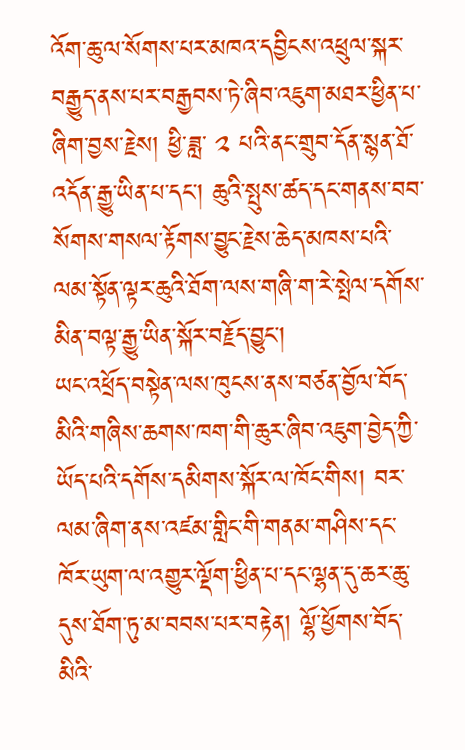འོག་ཆུ་ལ་སོགས་པར་མཁའ་དབྱིངས་འཕྲུལ་སྐར་བརྒྱུད་ནས་པར་བརྒྱབས་ཏེ་ཞིབ་འཇུག་མཐར་ཕྱིན་པ་ཞིག་བྱས་རྗེས། ཕྱི་ཟླ་ ༢ པའི་ནང་གྲུབ་དོན་སྙན་ཐོ་འདོན་རྒྱུ་ཡིན་པ་དང་། ཆུའི་སྤུས་ཚད་དང་གནས་བབ་སོགས་གསལ་རྟོགས་བྱུང་རྗེས་ཆེད་མཁས་པའི་ལམ་སྟོན་ལྟར་ཆུའི་ཐོག་ལས་གཞི་ག་རེ་སྤེལ་དགོས་མིན་བལྟ་རྒྱུ་ཡིན་སྐོར་བརྗོད་བྱུང་།
ཡང་འཕྲོད་བསྟེན་ལས་ཁུངས་ནས་བཙན་བྱོལ་བོད་མིའི་གཞིས་ཆགས་ཁག་གི་ཆུར་ཞིབ་འཇུག་བྱེད་ཀྱི་ཡོད་པའི་དགོས་དམིགས་སྐོར་ལ་ཁོང་གིས། བར་ལམ་ཞིག་ནས་འཛམ་གླིང་གི་གནམ་གཤིས་དང་ཁོར་ཡུག་ལ་འགྱུར་ལྡོག་ཕྱིན་པ་དང་ལྷན་དུ་ཆར་ཆུ་དུས་ཐོག་ཏུ་མ་བབས་པར་བརྟེན། ལྷོ་ཕྱོགས་བོད་མིའི་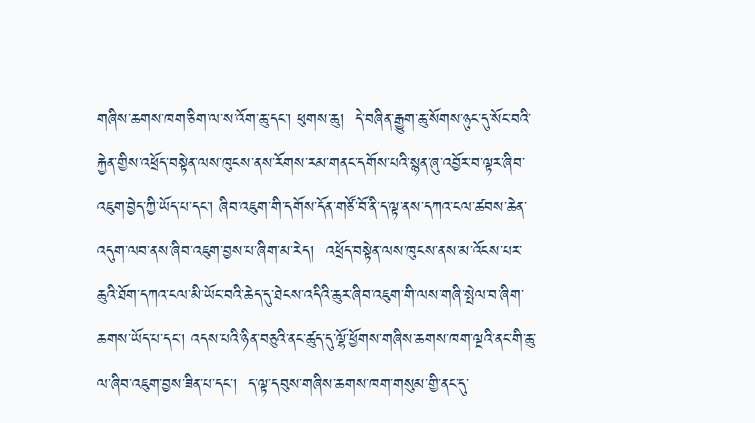གཞིས་ཆགས་ཁག་ཅིག་ལ་ས་འོག་ཆུ་དང་། ཕུགས་ཆུ།  དེ་བཞིན་རྒྱུག་ཆུ་སོགས་ཉུང་དུ་སོང་བའི་རྐྱེན་གྱིས་འཕྲོད་བསྟེན་ལས་ཁུངས་ནས་རོགས་རམ་གནང་དགོས་པའི་སྙན་ཞུ་འབྱོར་བ་ལྟར་ཞིབ་འཇུག་བྱེད་ཀྱི་ཡོད་པ་དང་། ཞིབ་འཇུག་གི་དགོས་དོན་གཙོ་བོ་ནི་ད་ལྟ་ནས་དཀའ་ངལ་ཚབས་ཆེན་འདུག་ལབ་ནས་ཞིབ་འཇུག་བྱས་པ་ཞིག་མ་རེད།  འཕྲོད་བསྟེན་ལས་ཁུངས་ནས་མ་འོངས་པར་ཆུའི་ཐོག་དཀའ་ངལ་མི་ཡོང་བའི་ཆེད་དུ་ཐེངས་འདིའི་ཆུར་ཞིབ་འཇུག་གི་ལས་གཞི་སྤེལ་བ་ཞིག་ཆགས་ཡོད་པ་དང་། འདས་པའི་ཉིན་བཅུའི་ནང་ཚུད་དུ་ལྷོ་ཕྱོགས་གཞིས་ཆགས་ཁག་ལྔའི་ནང་གི་ཆུ་ལ་ཞིབ་འཇུག་བྱས་ཟིན་པ་དང་།  ད་ལྟ་དབུས་གཞིས་ཆགས་ཁག་གསུམ་གྱི་ནང་དུ་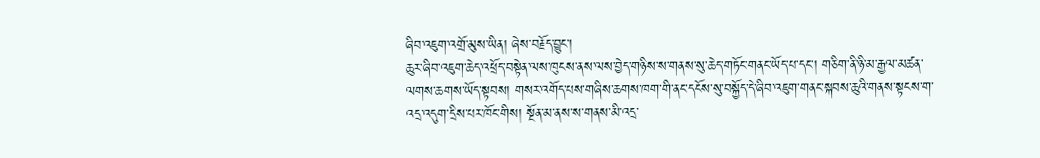ཞིབ་འཇུག་འགྲོ་མུས་ཡིན། ཞེས་བརྗོད་བྱུང་།
ཆུར་ཞིབ་འཇུག་ཆེད་འཕྲོད་བསྟེན་ལས་ཁུངས་ནས་ལས་བྱེད་གཉིས་ས་གནས་སུ་ཆེད་གཏོང་གནང་ཡོད་པ་དང་། གཅིག་ནི་ཉི་མ་རྒྱལ་མཚན་ལགས་ཆགས་ཡོད་སྟབས། གསར་འགོད་པས་གཞིས་ཆགས་ཁག་གི་ནང་དངོས་སུ་བསྐྱོད་དེ་ཞིབ་འཇུག་གནང་སྐབས་ཆུའི་གནས་སྟངས་ག་འདྲ་འདུག་དྲིས་པར་ཁོང་གིས། སྔོན་མ་ནས་ས་གནས་མི་འདྲ་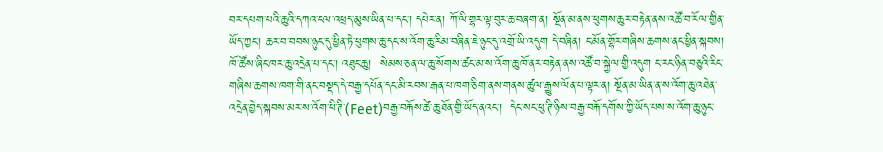བར་དཔག་པའི་ཆུའི་དཀའ་ངལ་འཕྲད་མུས་ཡིན་པ་དང་། དཔེར་ན། ཀོ་ལི་གྷར་ལྟ་བུར་ཆ་བཞག་ན། སྔོན་མ་ནས་ཕུགས་ཆུར་བརྟེན་ནས་འཚོ་བ་རོལ་གྱིན་ཡོད་ཀྱང་། ཆར་བ་བབས་ཉུང་དུ་ཕྱིན་ཏེ་ཕུགས་ཆུ་དང་ས་འོག་ཆུ་རིམ་བཞིན་ཇེ་ཉུང་དུ་འགྲོ་ཡི་འདུག དེ་བཞིན། ང་མོན་གྷོར་གཞིས་ཆགས་ནང་ཕྱིན་སྐབས།  ཁོ་ཚོས་ཞིང་ཁར་ཆུ་འདྲེན་པ་དང་། འཐུང་ཆུ།  སེམས་ཅན་ལ་ཆུ་སོགས་ཚང་མ་ས་འོག་ཆུ་ཁོ་ནར་བརྟེན་ནས་འཚོ་བ་སྐྱེལ་གྱི་འདུག ང་རང་ཉིན་བཅུའི་རིང་གཞིས་ཆགས་ཁག་གི་ནང་བསྡད་དེ་བརྒྱ་དཔོན་དང་མི་རབས་རྒན་པ་ཁག་ཅིག་ནས་གནས་ཚུལ་རྒྱུས་ལོན་པ་ལྟར་ན། སྔོན་མ་ཡིན་ན་ས་འོག་ཆུ་འཐེན་འདྲེན་བྱེད་སྐབས་མར་ས་འོག་ཕི་ཊི་(Feet)བརྒྱ་བརྐོས་ཚེ་ཆུ་ཐོན་གྱི་ཡོད་ནའང་།  དེང་སང་ཕུ་ཊི་ཉིས་བརྒྱ་བརྐོ་དགོས་ཀྱི་ཡོད་པས་ས་འོག་ཆུ་ཉུང་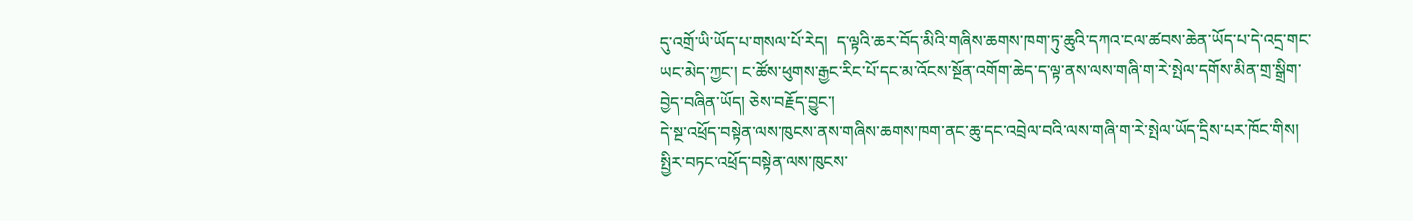དུ་འགྲོ་ཡི་ཡོད་པ་གསལ་པོ་རེད།  ད་ལྟའི་ཆར་བོད་མིའི་གཞིས་ཆགས་ཁག་ཏུ་ཆུའི་དཀའ་ངལ་ཚབས་ཆེན་ཡོད་པ་དེ་འདྲ་གང་ཡང་མེད་ཀྱང་། ང་ཚོས་ཕུགས་རྒྱང་རིང་པོ་དང་མ་འོངས་སྔོན་འགོག་ཆེད་ད་ལྟ་ནས་ལས་གཞི་ག་རེ་སྤེལ་དགོས་མིན་གྲ་སྒྲིག་བྱེད་བཞིན་ཡོད། ཅེས་བརྗོད་བྱུང་།
དེ་སྔ་འཕྲོད་བསྟེན་ལས་ཁུངས་ནས་གཞིས་ཆགས་ཁག་ནང་ཆུ་དང་འབྲེལ་བའི་ལས་གཞི་ག་རེ་སྤེལ་ཡོད་དྲིས་པར་ཁོང་གིས།  སྤྱིར་བཏང་འཕྲོད་བསྟེན་ལས་ཁུངས་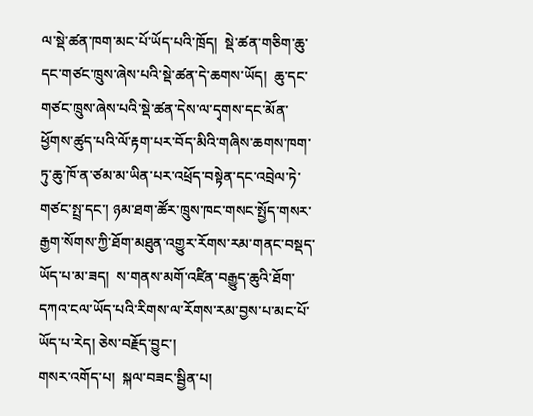ལ་སྡེ་ཚན་ཁག་མང་པོ་ཡོད་པའི་ཁྲོད།  སྡེ་ཚན་གཅིག་ཆུ་དང་གཙང་ཁྲུས་ཞེས་པའི་སྡེ་ཚན་དེ་ཆགས་ཡོད།  ཆུ་དང་གཙང་ཁྲུས་ཞེས་པའི་སྡེ་ཚན་དེས་ལ་དྭགས་དང་མོན་ཕྱོགས་ཚུད་པའི་ལོ་རྟག་པར་བོད་མིའི་གཞིས་ཆགས་ཁག་ཏུ་ཆུ་ཁོ་ན་ཙམ་མ་ཡིན་པར་འཕྲོད་བསྟེན་དང་འབྲེལ་ཏེ་གཙང་སྤྲ་དང་། ཉམ་ཐག་ཚོར་ཁྲུས་ཁང་གསང་སྤྱོད་གསར་རྒྱག་སོགས་ཀྱི་ཐོག་མཐུན་འགྱུར་རོགས་རམ་གནང་བསྡད་ཡོད་པ་མ་ཟད།  ས་གནས་མགོ་འཛིན་བརྒྱུད་ཆུའི་ཐོག་དཀའ་ངལ་ཡོད་པའི་རིགས་ལ་རོགས་རམ་བྱས་པ་མང་པོ་ཡོད་པ་རེད། ཅེས་བརྗོད་བྱུང་།
གསར་འགོད་པ།  སྐལ་བཟང་སྦྱིན་པ།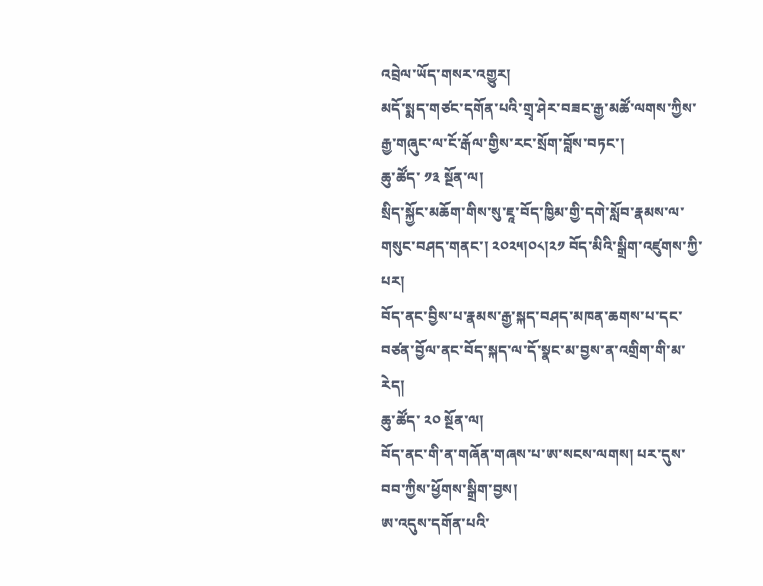འབྲེལ་ཡོད་གསར་འགྱུར།
མདོ་སྨད་གཙང་དགོན་པའི་གྲྭ་ཤེར་བཟང་རྒྱ་མཚོ་ལགས་ཀྱིས་རྒྱ་གཞུང་ལ་ངོ་རྒོལ་གྱིས་རང་སྲོག་བློས་བཏང་།
ཆུ་ཚོད་ ༡༣ སྔོན་ལ།
སྲིད་སྐྱོང་མཆོག་གིས་སུ་ཇཱ་བོད་ཁྱིམ་གྱི་དགེ་སློབ་རྣམས་ལ་གསུང་བཤད་གནང་། ༢༠༢༥།༠༨།༢༡ བོད་མིའི་སྒྲིག་འཛུགས་ཀྱི་པར།
བོད་ནང་བྱིས་པ་རྣམས་རྒྱ་སྐད་བཤད་མཁན་ཆགས་པ་དང་བཙན་བྱོལ་ནང་བོད་སྐད་ལ་དོ་སྣང་མ་བྱས་ན་འགྲིག་གི་མ་རེད།
ཆུ་ཚོད་ ༢༠ སྔོན་ལ།
བོད་ནང་གི་ན་གཞོན་གཞས་པ་ཨ་སངས་ལགས། པར་དུས་བབ་ཀྱིས་ཕྱོགས་སྒྲིག་བྱས།
ཨ་འདུས་དགོན་པའི་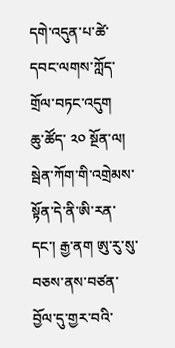དགེ་འདུན་པ་ཚེ་དབང་ལགས་ཀློད་གྲོལ་བཏང་འདུག
ཆུ་ཚོད་ ༢༠ སྔོན་ལ།
སྦེན་ཀོག་གི་འགྲེམས་སྟོན་དེ་ནི་ཨི་རན་དང་། རྒྱ་ནག ཨུ་རུ་སུ་བཅས་ནས་བཙན་བྱོལ་དུ་གྱར་བའི་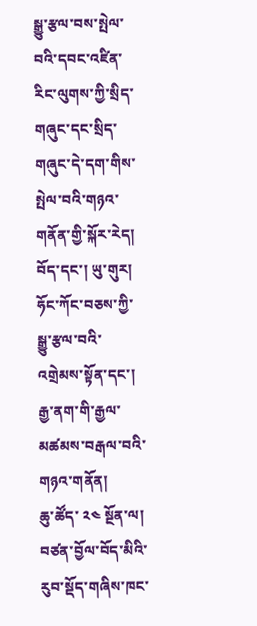སྒྱུ་རྩལ་བས་སྤེལ་བའི་དབང་འཛིན་རིང་ལུགས་ཀྱི་སྲིད་གཞུང་དང་སྲིད་གཞུང་དེ་དག་གིས་སྤེལ་བའི་གཉའ་གནོན་གྱི་སྐོར་རེད།
བོད་དང་། ཡུ་གུར། ཧོང་ཀོང་བཅས་ཀྱི་སྒྱུ་རྩལ་བའི་འགྲེམས་སྟོན་དང་། རྒྱ་ནག་གི་རྒྱལ་མཚམས་བརྒལ་བའི་གཉའ་གནོན།
ཆུ་ཚོད་ ༢༤ སྔོན་ལ།
བཙན་བྱོལ་བོད་མིའི་རུབ་སྡོད་གཞིས་ཁང་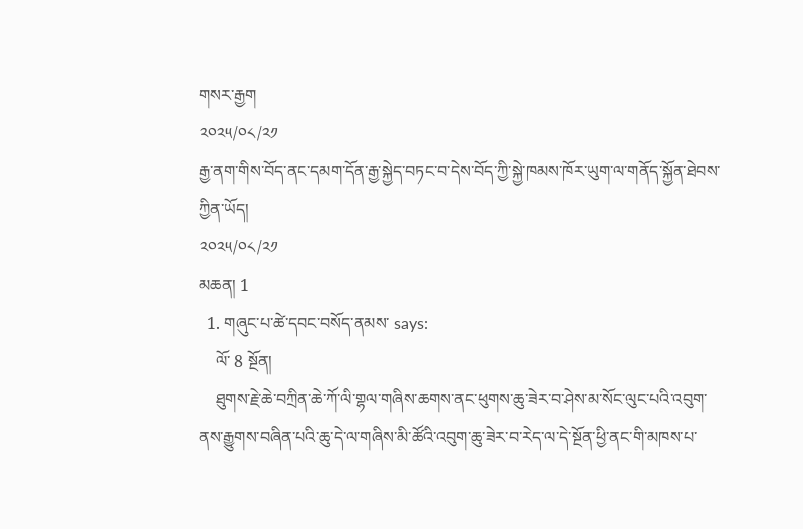གསར་རྒྱག
༢༠༢༥/༠༨/༢༡
རྒྱ་ནག་གིས་བོད་ནང་དམག་དོན་རྒྱ་སྐྱེད་བཏང་བ་དེས་བོད་ཀྱི་སྐྱེ་ཁམས་ཁོར་ཡུག་ལ་གནོད་སྐྱོན་ཐེབས་ཀྱིན་ཡོད།
༢༠༢༥/༠༨/༢༡
མཆན། 1
  1. གཞུང་པ་ཚེ་དབང་བསོད་ནམས་ says:
    ལོ་ 8 སྔོན།
    ཐུགས་རྗེ་ཆེ་བཀྲིན་ཆེ་ཀོ་ལི་གྷལ་གཞིས་ཆགས་ནང་ཕུགས་ཆུ་ཟེར་བ་ཤེས་མ་སོང་ལུང་པའི་འབུག་ནས་རྒྱུགས་བཞིན་པའི་ཆུ་དེ་ལ་གཞིས་མི་ཚོའི་འབུག་ཆུ་ཟེར་བ་རེད་ལ་དེ་སྔོན་ཕྱི་ནང་གི་མཁས་པ་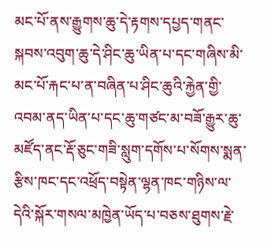མང་པོ་ནས་རྒྱུགས་ཆུ་དེ་རྟགས་དཔྱད་གནང་སྐབས་འབུག་ཆུ་དེ་ཤིང་ཆུ་ཡིན་པ་དང་གཞིས་མི་མང་པོ་རྐང་པ་ན་བཞིན་པ་ཤིང་ཆུའི་རྐྱེན་གྱི་འབམ་ནད་ཡིན་པ་དང་ཆུ་གཙང་མ་བཟོ་རྒྱུར་ཆུ་མཛོད་ནང་རྡོ་ཅུང་གཟི་སླུག་དགོས་པ་སོགས་སྨན་རྩིས་ཁང་དང་འཕྲོད་བསྟེན་ལྷན་ཁང་གཉིས་ལ་དེའི་སྐོར་གསལ་མཁྱེན་ཡོད་པ་བཅས་ཐུགས་རྗེ་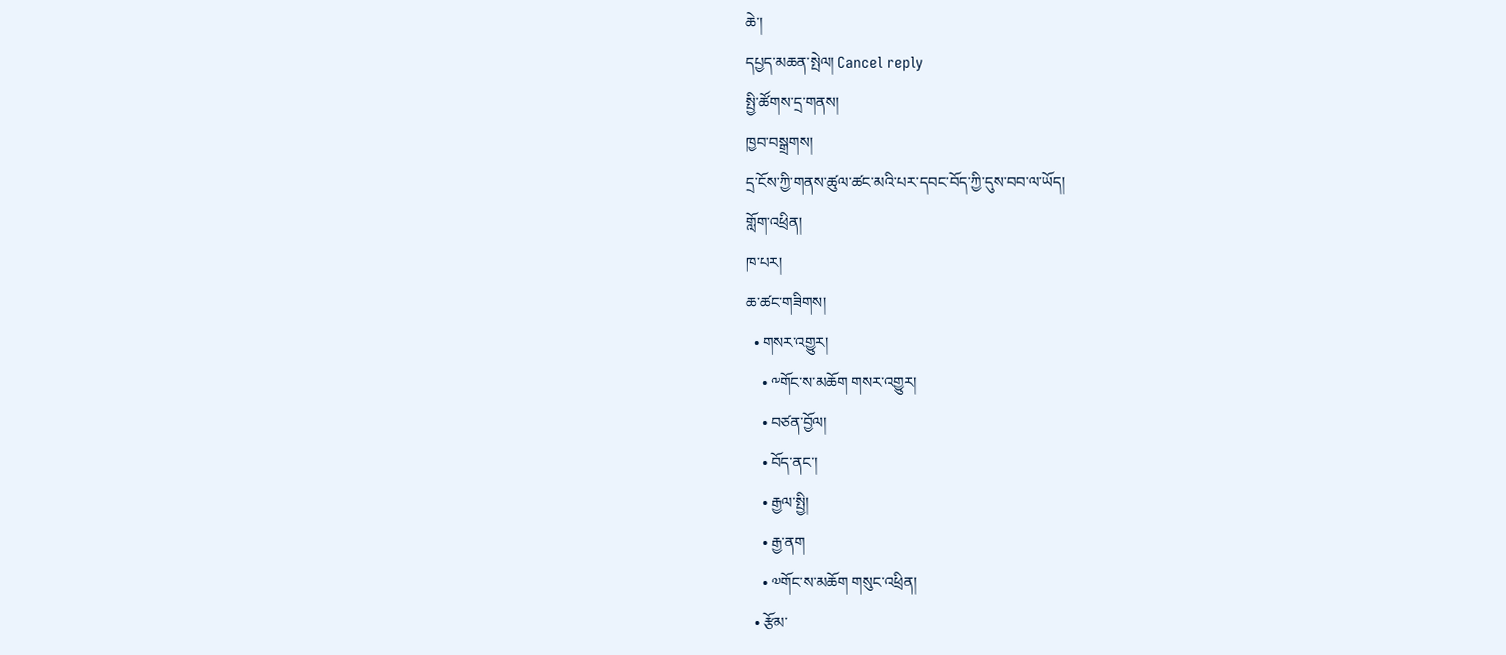ཆེ་།
དཔྱད་མཆན་སྤེལ། Cancel reply
སྤྱི་ཚོགས་དྲ་གནས།
ཁྱབ་བསྒྲགས།
དྲ་ངོས་ཀྱི་གནས་ཚུལ་ཚང་མའི་པར་དབང་བོད་ཀྱི་དུས་བབ་ལ་ཡོད།
གློག་འཕྲིན།
ཁ་པར།
ཆ་ཚང་གཟིགས།
  • གསར་འགྱུར།
    • ༸གོང་ས་མཆོག གསར་འགྱུར།
    • བཙན་བྱོལ།
    • བོད་ནང་།
    • རྒྱལ་སྤྱི།
    • རྒྱ་ནག
    • ༧གོང་ས་མཆོག གསུང་འཕྲིན།
  • རྩོམ་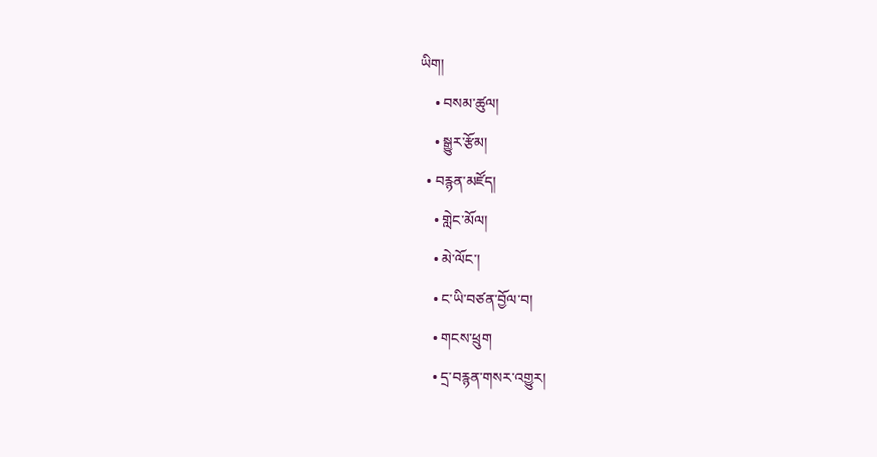ཡིག།
    • བསམ་ཚུལ།
    • སྒྱུར་རྩོམ།
  • བརྙན་མཛོད།
    • གླེང་མོལ།
    • མེ་ལོང་།
    • ང་ཡི་བཙན་བྱོལ་བ།
    • གངས་ཕྲུག
    • དྲ་བརྙན་གསར་འགྱུར།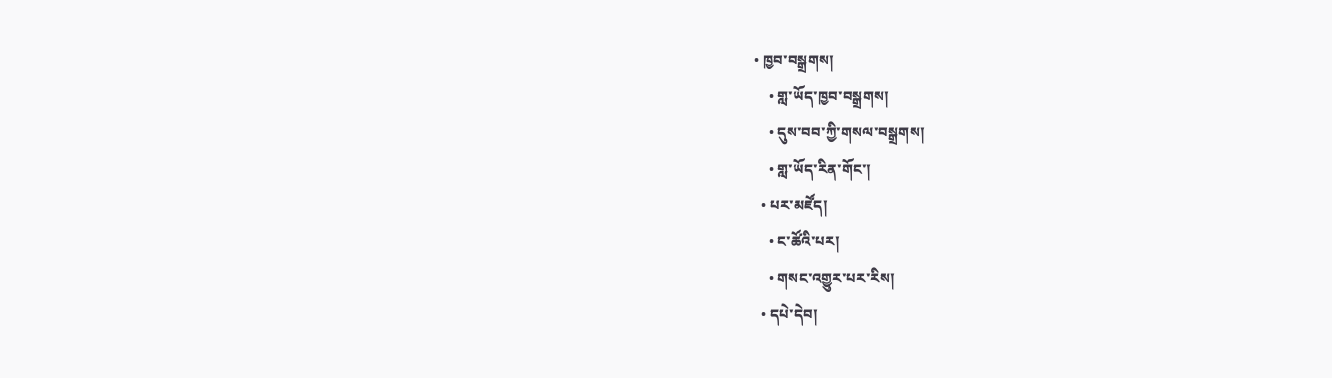• ཁྱབ་བསྒྲགས།
    • གླ་ཡོད་ཁྱབ་བསྒྲགས།
    • དུས་བབ་ཀྱི་གསལ་བསྒྲགས།
    • གླ་ཡོད་རིན་གོང་།
  • པར་མཛོད།
    • ང་ཚོའི་པར།
    • གསང་འགྱུར་པར་རིས།
  • དཔེ་དེབ།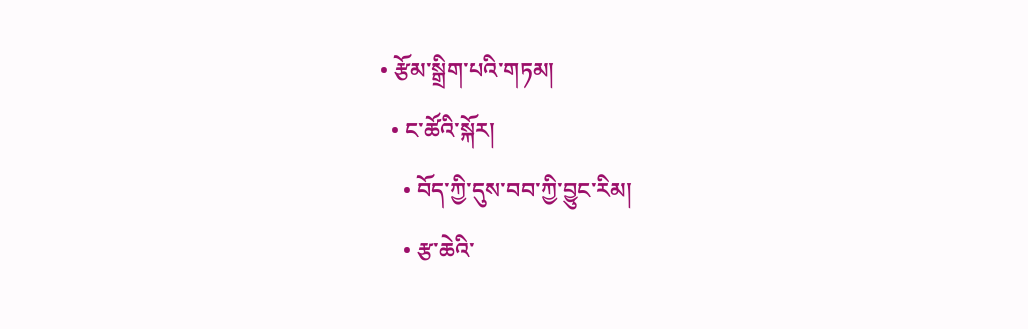• རྩོམ་སྒྲིག་པའི་གཏམ།
  • ང་ཚོའི་སྐོར།
    • བོད་ཀྱི་དུས་བབ་ཀྱི་བྱུང་རིམ།
    • རྩ་ཆེའི་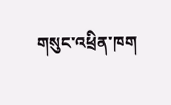གསུང་འཕྲིན་ཁག